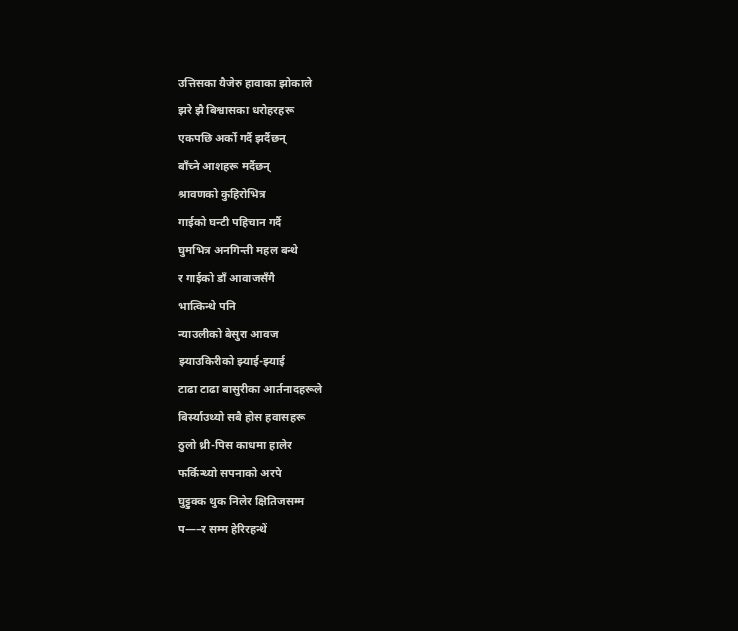उत्तिसका यैजेरु हावाका झोकाले
झरे झै बिश्वासका धरोहरहरू
एकपछि अर्को गर्दै झर्दैछन्
बाँच्ने आशहरू मर्दैछन्
श्रावणको कुहिरोभित्र
गाईको घन्टी पहिचान गर्दै
घुमभित्र अनगिन्ती महल बन्थे
र गाईको डाँ आवाजसँगै
भात्किन्थे पनि
न्याउलीको बेसुरा आवज
झ्याउकिरीको झ्याई-झ्याई
टाढा टाढा बासुरीका आर्तनादहरूले
बिर्स्याउथ्यो सबै होस हवासहरू
ठुलो थ्री-पिस काधमा हालेर
फर्किन्थ्यो सपनाको अरपे
घुट्टुक्क थुक निलेर क्षितिजसम्म
प—–र सम्म हेरिरहन्थें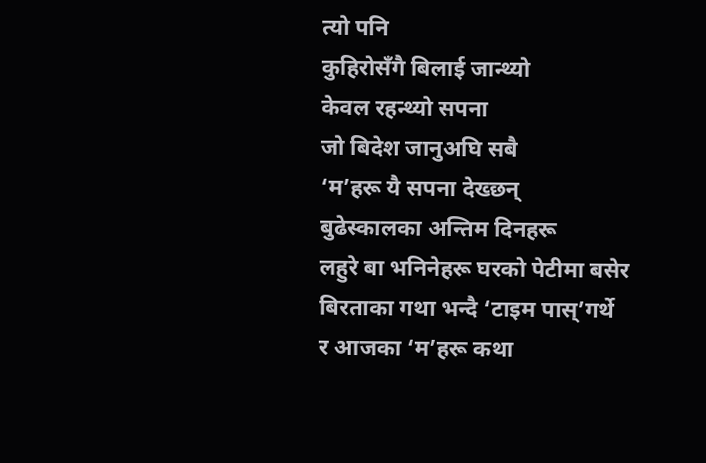त्यो पनि
कुहिरोसँगै बिलाई जान्थ्यो
केवल रहन्थ्यो सपना
जो बिदेश जानुअघि सबै
‘म’हरू यै सपना देख्छन्
बुढेस्कालका अन्तिम दिनहरू
लहुरे बा भनिनेहरू घरको पेटीमा बसेर
बिरताका गथा भन्दै ‘टाइम पास्’गर्थे
र आजका ‘म’हरू कथा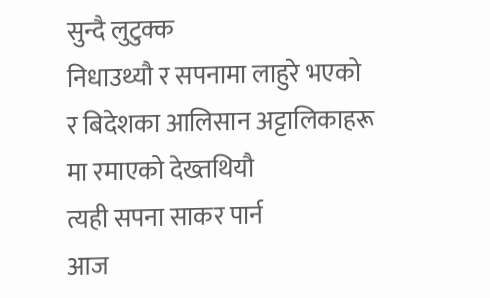सुन्दै लुटुक्क
निधाउथ्यौ र सपनामा लाहुरे भएको
र बिदेशका आलिसान अट्टालिकाहरू
मा रमाएको देख्तथियौ
त्यही सपना साकर पार्न
आज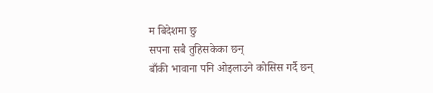म बिदेशमा छु
सपना सबै तुहिसकेका छन्
बाँकी भावाना पनि ओइलाउने कोसिस गर्दै छन्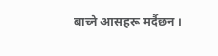बाच्ने आसहरू मर्दैछन ।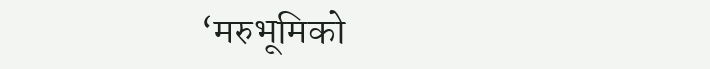‘मरुभूमिको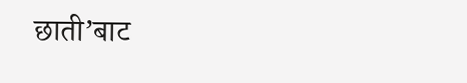छाती’बाट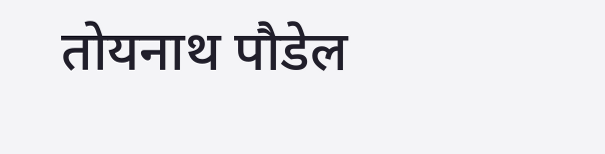तोयनाथ पौडेल